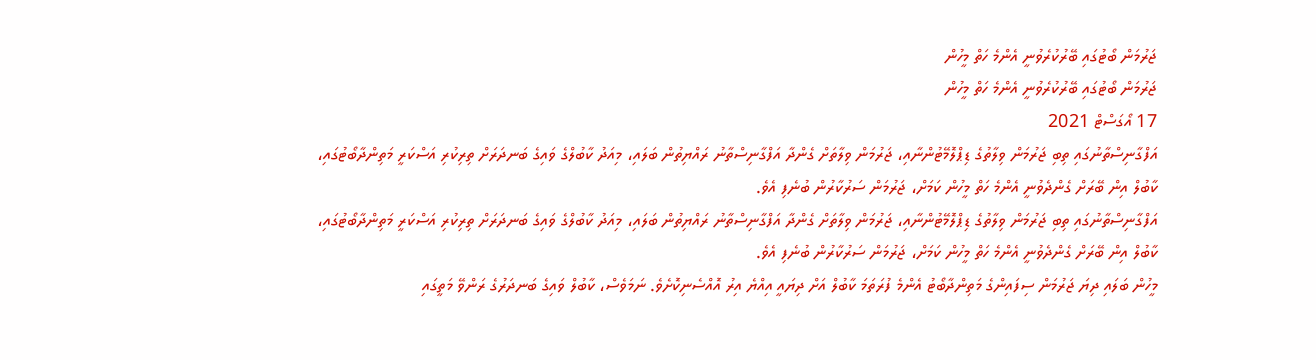ޖަރުމަން ބޯޓުގައި ބޭރުކުރެވުނީ އެންމެ ހަތް މީހުން
ޖަރުމަން ބޯޓުގައި ބޭރުކުރެވުނީ އެންމެ ހަތް މީހުން
17 އޯގަސްޓް 2021
އަފްގާނިސްތާނުގައި ތިބި ޖަރުމަން ވިލާތުގެ ޑިޕްލޮމޭޓުންނާއި، ޖަރުމަން ވިލާތަށް ގެންދާ އަފްގާނިސްތާނު ރައްޔިތުން ބަލައި، މިއަދު ކާބުލްގެ ވައިގެ ބަނދަރަށް ތިރިކުރި އަސްކަރީ މަތިންދާބޯޓުގައި، ކާބުލް އިން ބޭރަށް ގެންދެވުނީ އެންމެ ހަތް މީހުން ކަމަށް، ޖަރުމަން ސަރުކާރުން ބުނެފި އެވެ.
އަފްގާނިސްތާނުގައި ތިބި ޖަރުމަން ވިލާތުގެ ޑިޕްލޮމޭޓުންނާއި، ޖަރުމަން ވިލާތަށް ގެންދާ އަފްގާނިސްތާނު ރައްޔިތުން ބަލައި، މިއަދު ކާބުލްގެ ވައިގެ ބަނދަރަށް ތިރިކުރި އަސްކަރީ މަތިންދާބޯޓުގައި، ކާބުލް އިން ބޭރަށް ގެންދެވުނީ އެންމެ ހަތް މީހުން ކަމަށް، ޖަރުމަން ސަރުކާރުން ބުނެފި އެވެ.
މީހުން ބަލައި ދިޔަ ޖަރުމަން ސިފައިންގެ މަތިންދާބޯޓު އެންމެ ފުރަތަމަ ކާބުލް އަށް ދިޔައީ އިއްޔެ އިރު އޮއްސެނިކޮށެވެ. ނަމަވެސް، ކާބުލް ވައިގެ ބަނދަރުގެ ރަންވޭ މަތީގައި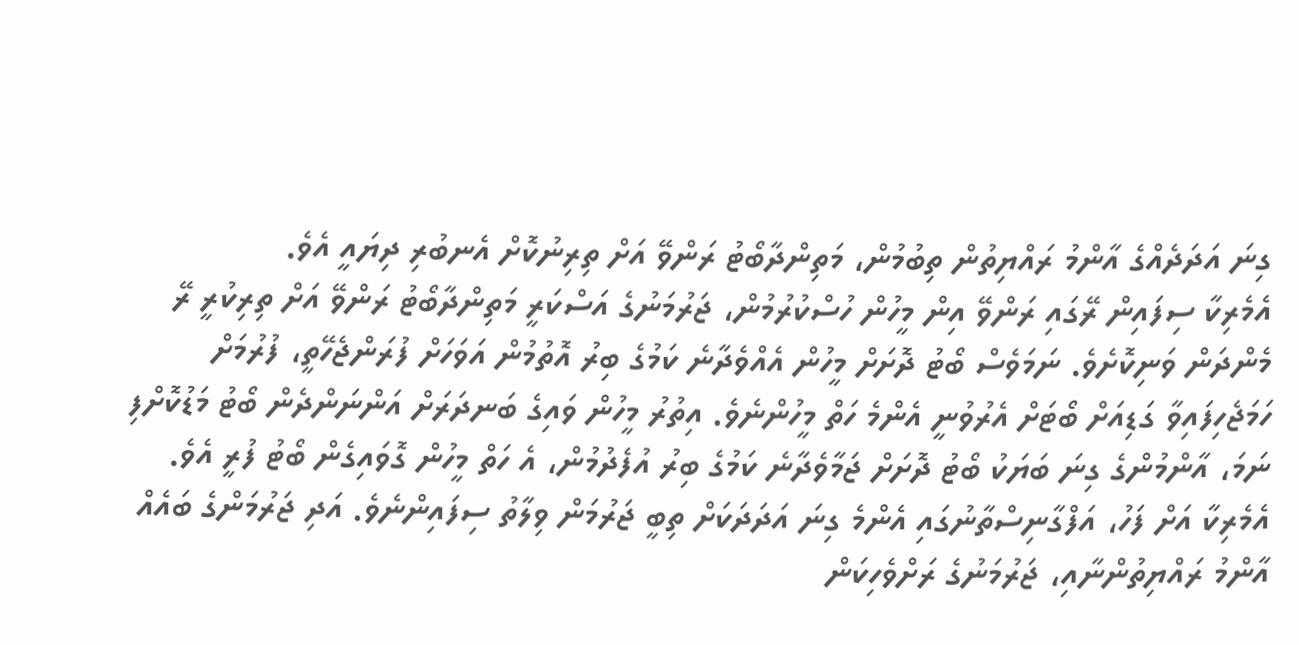ގިނަ އަދަދެއްގެ އާންމު ރައްޔިތުން ތިބުމުން، މަތިންދާބޯޓު ރަންވޭ އަށް ތިރިނުކޮށް އެނބުރި ދިޔައީ އެވެ.
އެމެރިކާ ސިފައިން ރޭގައި ރަންވޭ އިން މީހުން ހުސްކުރުމުން، ޖަރުމަނުގެ އަސްކަރީ މަތިންދާބޯޓު ރަންވޭ އަށް ތިރިކުރީ ރޭ މެންދަން ވަނިކޮށެވެ. ނަމަވެސް ބޯޓު ދޮށަށް މީހުން އެއްވެދާނެ ކަމުގެ ބިރު އޮތުމުން އަވަހަށް ފުރަންޖެހޭތީ، ފުރުމަށް ހަމަޖެހިފައިވާ ގަޑިއަށް ބޯޓަށް އެރުވުނީ އެންމެ ހަތް މީހުންނެވެ. އިތުރު މީހުން ވައިގެ ބަނދަރަށް އަންނަންދެން ބޯޓު މަޑުކޮށްފި ނަމަ، އާންމުންގެ ގިނަ ބަޔަކު ބޯޓު ދޮށަށް ޖަމާވެދާނެ ކަމުގެ ބިރު އުފެދުމުން، އެ ހަތް މީހުން ގޮވައިގެން ބޯޓު ފުރީ އެވެ.
އެމެރިކާ އަށް ފަހު، އަފްގާނިސްތާނުގައި އެންމެ ގިނަ އަދަދަކަށް ތިބީ ޖަރުމަން ވިލާތު ސިފައިންނެވެ. އަދި ޖަރުމަންގެ ބައެއް އާންމު ރައްޔިތުންނާއި، ޖަރުމަނުގެ ރަށްވެހިކަން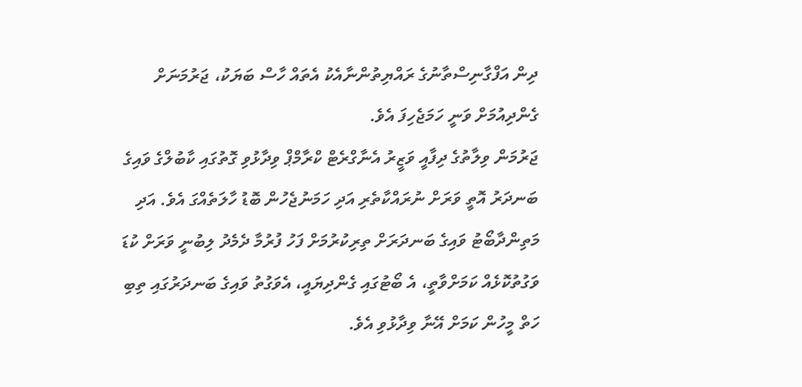ދިން އަފްގާނިސްތާނުގެ ރައްޔިތުންނާއެކު އެތައް ހާސް ބަޔަކު، ޖަރުމަނަށް ގެންދިއުމަށް ވަނީ ހަމަޖެހިފަ އެވެ.
ޖަރުމަން ވިލާތުގެ ދިފާއީ ވަޒީރު އެނާގްރެޓް ކްރާމްޕް ވިދާޅުވި ގޮތުގައި ކާބުލްގެ ވައިގެ ބަނދަރު އޮތީ ވަރަށް ނުރައްކާތެރި އަދި ހަމަނުޖެހުން ބޮޑު ހާލަތެއްގަ އެވެ. އަދި މަތިންދާބޯޓު ވައިގެ ބަނދަރަށް ތިރިކުރުމަށް ފަހު ފުރުމާ ދެމެދު ލިބުނީ ވަރަށް ކުޑަ ވަގުތުކޮޅެއް ކަމަށްވާތީ، އެ ބޯޓުގައި ގެންދިޔައީ، އެވަގުތު ވައިގެ ބަނދަރުގައި ތިބި ހަތް މީހުން ކަމަށް އޭނާ ވިދާޅުވި އެވެ.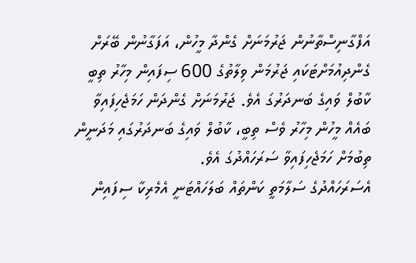އަފްގާނިސްތާނުން ޖަރުމަނަށް ގެންދާ މީހުން، އަފަގާނުން ބޭރަށް ގެންދިއުމަށްޓަކައި ޖަރުމަން ވިލާތުގެ 600 ސިފައިން މިހާރު ތިބީ ކާބުލް ވައިގެ ބަނދަރުގަ އެވެ. ޖަރުމަނަށް ގެންދަން ހަމަޖެހިފައިވާ ބައެއް މީހުން މިހާރު ވެސް ތިބީ، ކާބުލް ވައިގެ ބަނދަރުގައި މަދަނީން ތިބުމަށް ހަމަޖެހިފައިވާ ސަރަހައްދުގަ އެވެ.
އެސަރަހައްދުގެ ސަލާމަތީ ކަންތައް ބަލަހައްޓަނީ އެމެރިކާ ސިފައިން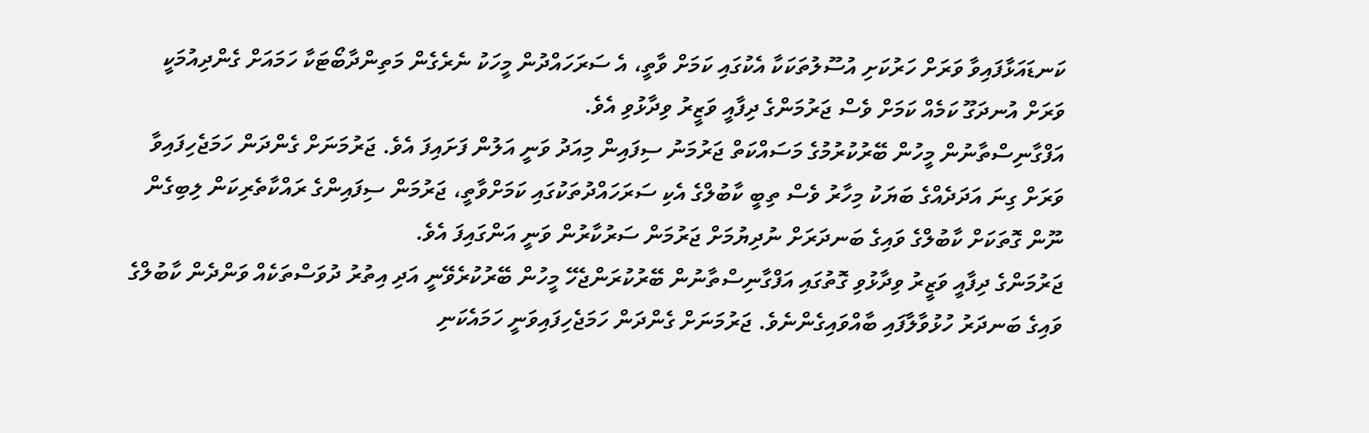ކަނޑައަޅާފައިވާ ވަރަށް ހަރުކަށި އުސޫލުތަކަކާ އެކުގައި ކަމަށް ވާތީ، އެ ސަރަހައްދުން މީހަކު ނެރެގެން މަތިންދާބޯޓަކާ ހަމައަށް ގެންދިއުމަކީ ވަރަށް އުނދަގޫ ކަމެއް ކަމަށް ވެސް ޖަރުމަންގެ ދިފާއީ ވަޒީރު ވިދާޅުވި އެވެ.
އަފްގާނިސްތާނުން މީހުން ބޭރުކުރުމުގެ މަސައްކަތް ޖަރުމަނު ސިފައިން މިއަދު ވަނީ އަލުން ފަށައިފަ އެވެ. ޖަރުމަނަށް ގެންދަން ހަމަޖެހިފައިވާ ވަރަށް ގިނަ އަދަދެއްގެ ބަޔަކު މިހާރު ވެސް ތިބީ ކާބުލްގެ އެކި ސަރަހައްދުތަކުގައި ކަމަށްވާތީ، ޖަރުމަން ސިފައިންގެ ރައްކާތެރިކަން ލިބިގެން ނޫން ގޮތަކަށް ކާބުލްގެ ވައިގެ ބަނދަރަށް ނުދިޔުމަށް ޖަރުމަން ސަރުކާރުން ވަނީ އަންގައިފަ އެވެ.
ޖަރުމަންގެ ދިފާއީ ވަޒީރު ވިދާޅުވި ގޮތުގައި އަފްގާނިސްތާނުން ބޭރުކުރަންޖެހޭ މީހުން ބޭރުކުރެވޭނީ އަދި އިތުރު ދުވަސްތަކެއް ވަންދެން ކާބުލްގެ ވައިގެ ބަނދަރު ހުޅުވާލާފައި ބާއްވައިގެންނެވެ. ޖަރުމަނަށް ގެންދަން ހަމަޖެހިފައިވަނީ ހަމައެކަނި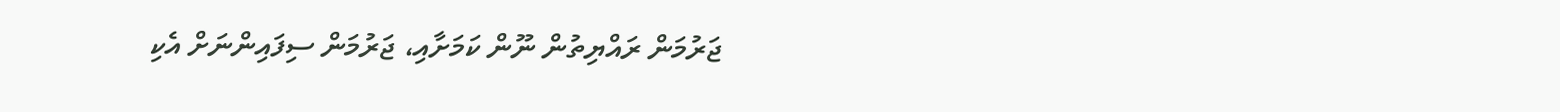ޖަރުމަން ރައްޔިތުން ނޫން ކަމަށާއި، ޖަރުމަން ސިފައިންނަށް އެކި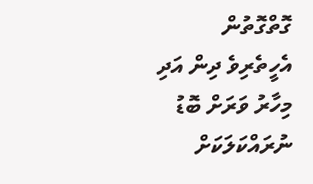ގޮތްގޮތުން އެހީތެރިވެ ދިން އަދި މިހާރު ވަރަށް ބޮޑު ނުރައްކަލަކަށް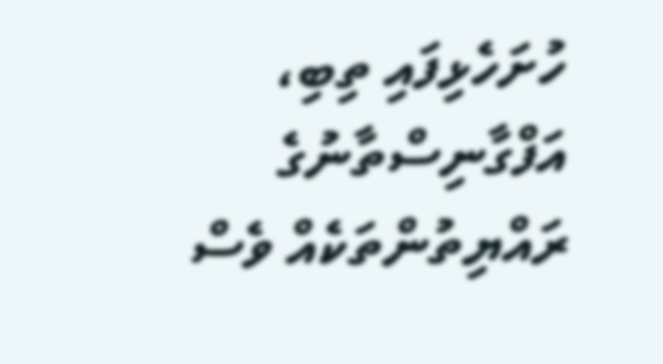ހުށަހެޅިފައި ތިބި، އަފްގާނިސްތާނުގެ ރައްޔިތުންތަކެއް ވެސް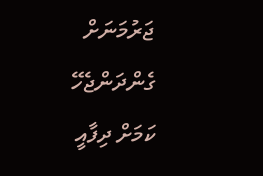ޖަރުމަނަށް ގެންދަންޖެހޭ ކަމަށް ދިފާއީ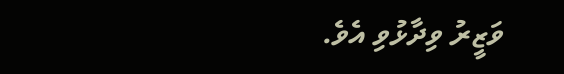ވަޒީރު ވިދާޅުވި އެވެ.